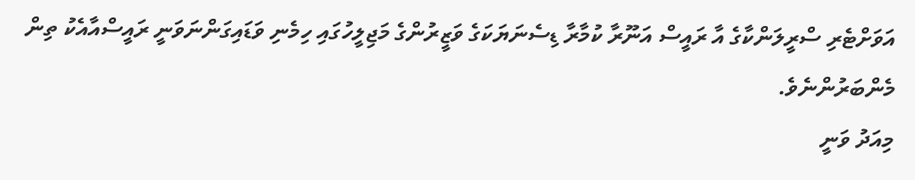އަވަށްޓެރި ސްރީލަންކާގެ އާ ރައީސް އަނޫރާ ކުމާރާ ޑިސެނަޔަކަގެ ވަޒީރުންގެ މަޖިލީހުގައި ހިމެނި ވަޑައިގަންނަވަނީ ރައީސްއާއެކު ތިން މެންބަރުންނެވެ.
މިއަދު ވަނީ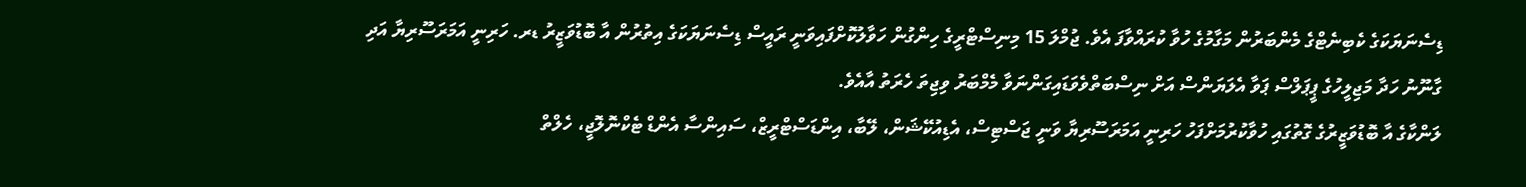ޑިސެނަޔަކަގެ ކެބިނެޓްގެ މެންބަރުން މަގާމުގެ ހުވާ ކުރައްވާފަ އެވެ. ޖުމްލަ 15 މިނިސްޓްރީގެ ހިންގުން ހަވާލުކޮށްފައިވަނީ ރައީސް ޑިސެނަޔަކަގެ އިތުރުން އާ ބޮޑުވަޒީރު ޑރ. ހަރިނީ އަމަރަސޫރިޔާ އަދި ގާނޫނު ހަދާ މަޖިލީހުގެ ޕީޕަލްސް ޕަވާ އެލަޔަންސް އަށް ނިސްބަތްވެވަޑައިގަންނަވާ މެމްބަރު ވިޖިތަ ހެރަތު އާއެވެ.
ލަންކާގެ އާ ބޮޑުވަޒީރުގެ ގޮތުގައި ހުވާކުރުމަށްފަހު ހަރިނީ އަމަރަސޫރިޔާ ވަނީ ޖަސްޓިސް، އެޑިއުކޭޝަން، ލޭބާ، އިންޑަސްޓްރީޒް، ސައިންސާ އެންޑް ޓެކްނޮލޮޖީ، ހެލްތް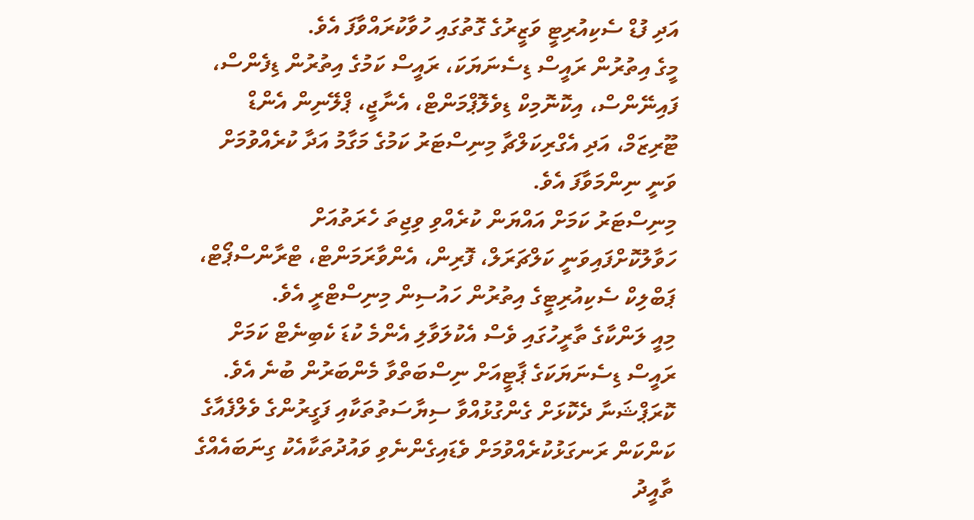އަދި ފުޑް ސެކިއުރިޓީ ވަޒީރުގެ ގޮތުގައި ހުވާކުރައްވާފަ އެވެ.
މީގެ އިތުރުން ރައީސް ޑިސެނަޔަކަ، ރައީސް ކަމުގެ އިތުރުން ޑިފެންސް، ފައިނޭންސް، އިކޮނޮމިކް ޑިވެލޮޕްމަންޓް، އެނާޖީ، ޕްލޭނިން އެންޑް ޓޫރިޒަމް، އަދި އެގްރިކަލްޗާ މިނިސްޓަރު ކަމުގެ މަގާމު އަދާ ކުރެއްވުމަށް ވަނީ ނިންމަވާފަ އެވެ.
މިނިސްޓަރު ކަމަށް އައްޔަން ކުރެއްވި ވިޖިތަ ހެރަތުއަށް ހަވާލުކޮށްފައިވަނީ ކަލްޗަރަލް، ފޮރިން، އެންވާރަމަންޓް، ޓްރާންސްޕޯޓް، ޕަބްލިކް ސެކިއުރިޓީގެ އިތުރުން ހައުސިން މިނިސްޓްރީ އެވެ.
މިއީ ލަންކާގެ ތާރީހުގައި ވެސް އެކުލަވާލި އެންމެ ކުޑަ ކެބިނެޓް ކަމަށް ރައީސް ޑިސެނަޔަކަގެ ޕާޓީއަށް ނިސްބަތްވާ މެންބަރުން ބުނެ އެވެ.
ކޮރަޕްޝަނާ ދެކޮޅަށް ގެންގުޅުއްވާ ސިޔާސަތުތަކާއި ފަގީރުންގެ ވެލްފެއާގެ ކަންކަން ރަނގަޅުކުރެއްވުމަށް ވެޑައިގެންނެވި ވައުދުތަކާއެކު ގިނަބައެއްގެ ތާއީދު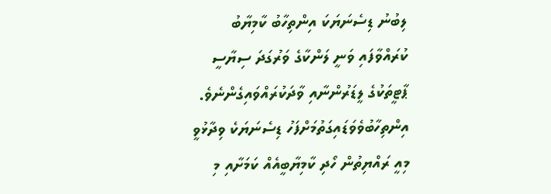ލިބުނު ޑިސެނަޔަކަ އިންތިހާބު ކާމިޔާބު ކުރައްވާފައި ވަނީ ލަންކާގެ ވަރުގަދަ ސިޔާސީ ޕާޓީތަކުގެ ލީޑަރުންނާއި ވާދަކުރައްވައިގެންނެވެ.
އިންތިހާބުވެވަޑައިގަތުމަށްފަހު ޑިސެނަޔަކެ ވިދާޅުވީ މިއީ ރައްޔިތުން ހޯދި ކާމިޔާބީއެއް ކަމަށާއި މި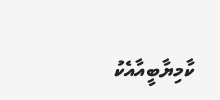ކާމިޔާބީއާއެކު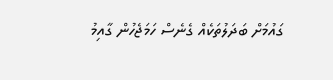ގައުމަށް ބަދަލުތަކެއް ގެނެސް ހަމަޖެހުން ގާއިމު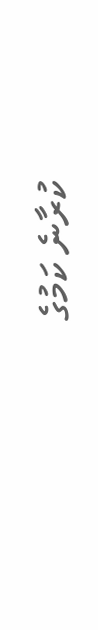ކުރާނެ ކަމުގެ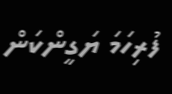ފުރިހަމަ ޔަގީންކަން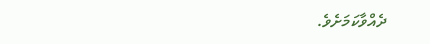ދެއްވާކަމަށެވެ.